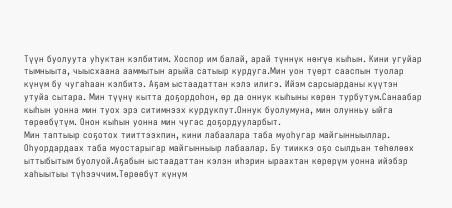Түүн буолуута уһуктан кэлбитим. Хоспор им балай, арай түннүк нөҥүө кыһын. Кини угуйар тымныыта, чыысхаана ааммытын арыйа сатыыр курдуга.Мин уон түөрт сааспын туолар күнүм бу чугаһаан кэлбитэ. Аҕам ыстаадаттан кэлэ илигэ. Ийэм сарсыарданы күүтэн утуйа сытара. Мин түүнү кытта доҕордоһон, өр да оннук кыһыны көрөн турбутум.Санаабар кыһын уонна мин туох эрэ ситимнээх курдукпут.Оннук буолумуна, мин олунньу ыйга төрөөбүтүм. Онон кыһын уонна мин чугас доҕордууларбыт.
Мин таптыыр соҕотох тииттээхпин, кини лабаалара таба муоһугар майгынныыллар. Оһуордардаах таба муостарыгар майгынныыр лабаалар. Бу тииккэ оҕо сылдьан төһөлөөх ыттыбытым буолуой.Аҕабын ыстаадаттан кэлэн иһэрин ыраахтан көрөрүм уонна ийэбэр хаһыытыы түһээччим.Төрөөбүт күнүм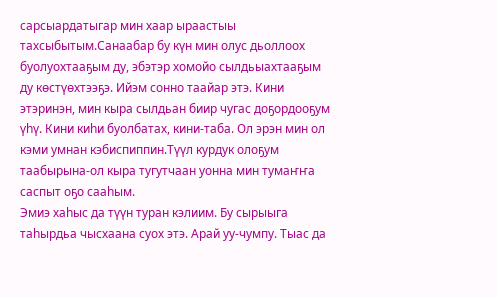сарсыардатыгар мин хаар ыраастыы тахсыбытым.Санаабар бу күн мин олус дьоллоох буолуохтааҕым ду, эбэтэр хомойо сылдьыахтааҕым ду көстүөхтээҕэ. Ийэм сонно таайар этэ. Кини этэринэн, мин кыра сылдьан биир чугас доҕордооҕум үһү. Кини киһи буолбатах, кини-таба. Ол эрэн мин ол кэми умнан кэбиспиппин.Түүл курдук олоҕум таабырына-ол кыра тугутчаан уонна мин тумаҥҥа саспыт оҕо сааһым.
Эмиэ хаһыс да түүн туран кэлиим. Бу сырыыга таһырдьа чысхаана суох этэ. Арай уу-чумпу. Тыас да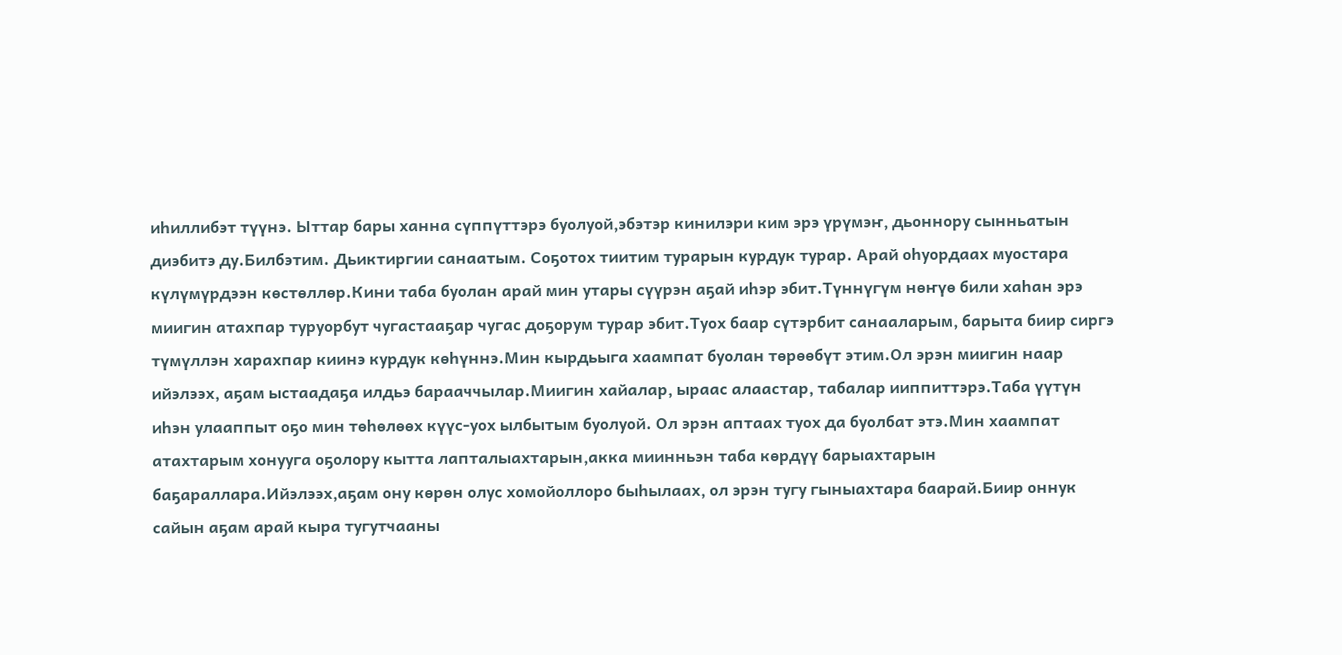иһиллибэт түүнэ. Ыттар бары ханна сүппүттэрэ буолуой,эбэтэр кинилэри ким эрэ үрүмэҥ, дьоннору сынньатын диэбитэ ду.Билбэтим. Дьиктиргии санаатым. Соҕотох тиитим турарын курдук турар. Арай оһуордаах муостара күлүмүрдээн көстөллөр.Кини таба буолан арай мин утары сүүрэн аҕай иһэр эбит.Түннүгүм нөҥүө били хаһан эрэ миигин атахпар туруорбут чугастааҕар чугас доҕорум турар эбит.Туох баар сүтэрбит санааларым, барыта биир сиргэ түмүллэн харахпар киинэ курдук көһүннэ.Мин кырдьыга хаампат буолан төрөөбүт этим.Ол эрэн миигин наар ийэлээх, аҕам ыстаадаҕа илдьэ барааччылар.Миигин хайалар, ыраас алаастар, табалар ииппиттэрэ.Таба үүтүн иһэн улааппыт оҕо мин төһөлөөх күүс-уох ылбытым буолуой. Ол эрэн аптаах туох да буолбат этэ.Мин хаампат атахтарым хонууга оҕолору кытта лапталыахтарын,акка миинньэн таба көрдүү барыахтарын баҕараллара.Ийэлээх,аҕам ону көрөн олус хомойоллоро быһылаах, ол эрэн тугу гыныахтара баарай.Биир оннук сайын аҕам арай кыра тугутчааны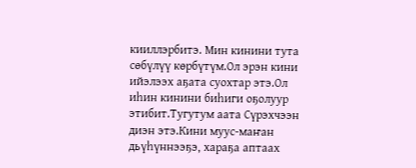кииллэрбитэ. Мин кинини тута сөбүлүү көрбүтүм.Ол эрэн кини ийэлээх аҕата суохтар этэ.Ол иһин кинини биһиги оҕолуур этибит.Тугутум аата Сүрэхчээн диэн этэ.Кини муус-маҥан дьүһүннээҕэ, хараҕа аптаах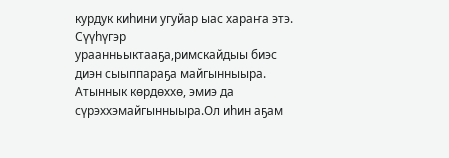курдук киһини угуйар ыас хараҥа этэ. Сүүһүгэр ураанньыктааҕа,римскайдыы биэс диэн сыыппараҕа майгынныыра. Атыннык көрдөххө, эмиэ да сүрэххэмайгынныыра.Ол иһин аҕам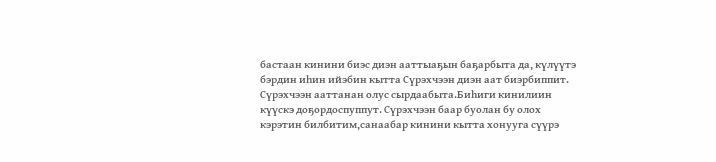бастаан кинини биэс диэн ааттыаҕын баҕарбыта да, күлүүтэ бэрдин иһин ийэбин кытта Сүрэхчээн диэн аат биэрбиппит. Сүрэхчээн ааттанан олус сырдаабыта.Биһиги кинилиин күүскэ доҕордоспуппут. Сүрэхчээн баар буолан бу олох кэрэтин билбитим,санаабар кинини кытта хонууга сүүрэ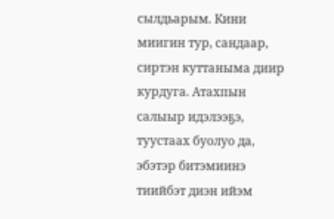сылдьарым. Кини миигин тур, сандаар, сиртэн куттаныма диир курдуга. Атахпын салыыр идэлээҕэ, туустаах буолуо да, эбэтэр битэмиинэ тиийбэт диэн ийэм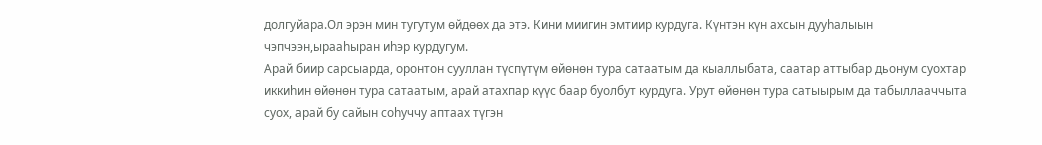долгуйара.Ол эрэн мин тугутум өйдөөх да этэ. Кини миигин эмтиир курдуга. Күнтэн күн ахсын дууһалыын чэпчээн,ырааһыран иһэр курдугум.
Арай биир сарсыарда, оронтон сууллан түспүтүм өйөнөн тура сатаатым да кыаллыбата, саатар аттыбар дьонум суохтар иккиһин өйөнөн тура сатаатым, арай атахпар күүс баар буолбут курдуга. Урут өйөнөн тура сатыырым да табыллааччыта суох, арай бу сайын соһуччу аптаах түгэн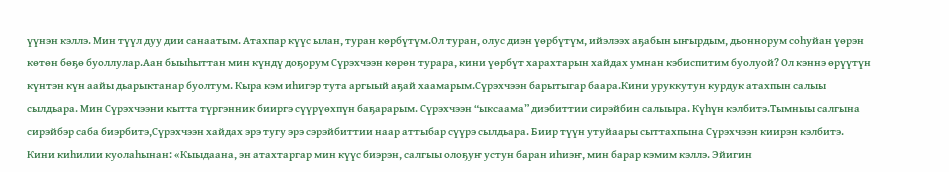үүнэн кэллэ. Мин түүл дуу дии санаатым. Атахпар күүс ылан, туран көрбүтүм.Ол туран, олус диэн үөрбүтүм, ийэлээх аҕабын ыҥырдым, дьоннорум соһуйан үөрэн көтөн бөҕө буоллулар.Аан быыһыттан мин күндү доҕорум Сүрэхчээн көрөн турара, кини үөрбүт харахтарын хайдах умнан кэбиспитим буолуой? Ол кэннэ өрүүтүн күнтэн күн аайы дьарыктанар буолтум. Кыра кэм иһигэр тута аргыый аҕай хаамарым.Сүрэхчээн барытыгар баара.Кини уруккутун курдук атахпын салыы сылдьара. Мин Сүрэхчээни кытта түргэнник бииргэ сүүрүөхпүн баҕарарым. Сүрэхчээн “ыксаама” диэбиттии сирэйбин салыыра. Күһүн кэлбитэ.Тымныы салгына сирэйбэр саба биэрбитэ,Сүрэхчээн хайдах эрэ тугу эрэ сэрэйбиттии наар аттыбар сүүрэ сылдьара. Биир түүн утуйаары сыттахпына Сүрэхчээн киирэн кэлбитэ. Кини киһилии куолаһынан: «Кыыдаана, эн атахтаргар мин күүс биэрэн, салгыы олоҕуҥ устун баран иһиэҥ, мин барар кэмим кэллэ. Эйигин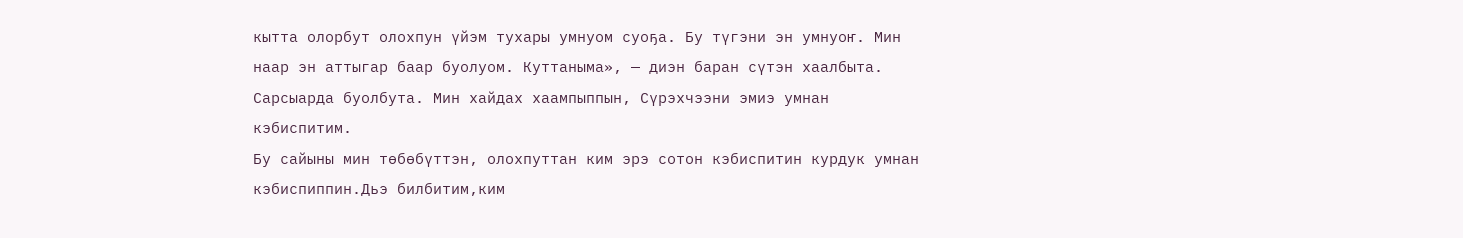кытта олорбут олохпун үйэм тухары умнуом суоҕа. Бу түгэни эн умнуоҥ. Мин наар эн аттыгар баар буолуом. Куттаныма», — диэн баран сүтэн хаалбыта. Сарсыарда буолбута. Мин хайдах хаампыппын, Сүрэхчээни эмиэ умнан кэбиспитим.
Бу сайыны мин төбөбүттэн, олохпуттан ким эрэ сотон кэбиспитин курдук умнан кэбиспиппин.Дьэ билбитим,ким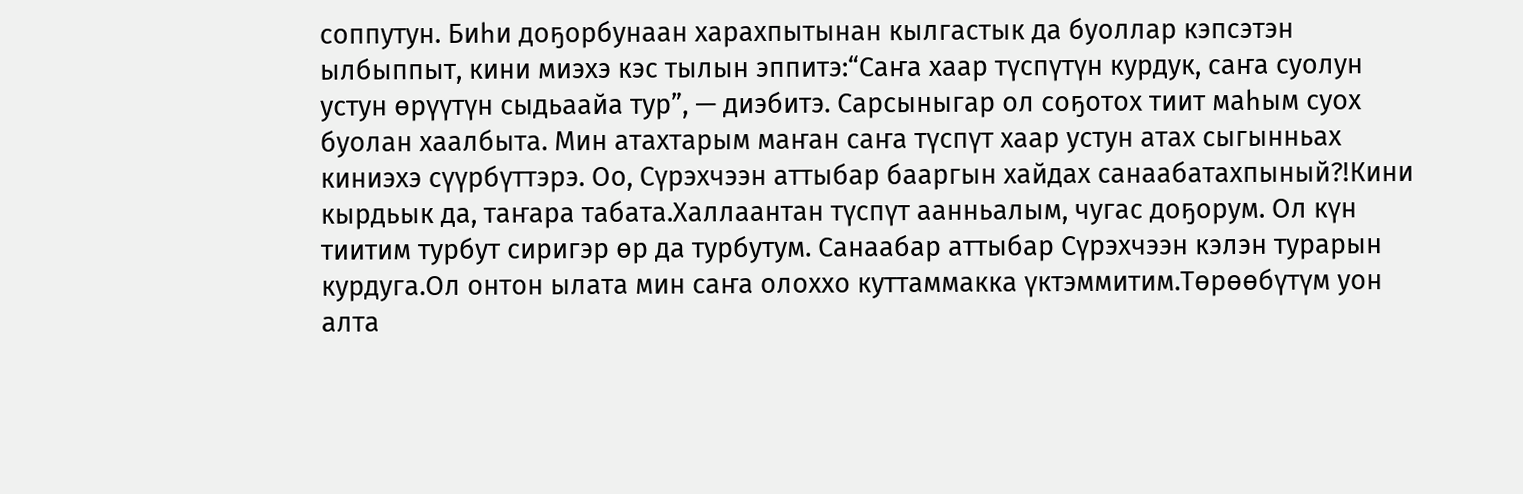соппутун. Биһи доҕорбунаан харахпытынан кылгастык да буоллар кэпсэтэн ылбыппыт, кини миэхэ кэс тылын эппитэ:“Саҥа хаар түспүтүн курдук, саҥа суолун устун өрүүтүн сыдьаайа тур”, — диэбитэ. Сарсыныгар ол соҕотох тиит маһым суох буолан хаалбыта. Мин атахтарым маҥан саҥа түспүт хаар устун атах сыгынньах киниэхэ сүүрбүттэрэ. Оо, Сүрэхчээн аттыбар бааргын хайдах санаабатахпыный?!Кини кырдьык да, таҥара табата.Халлаантан түспүт аанньалым, чугас доҕорум. Ол күн тиитим турбут сиригэр өр да турбутум. Санаабар аттыбар Сүрэхчээн кэлэн турарын курдуга.Ол онтон ылата мин саҥа олоххо куттаммакка үктэммитим.Төрөөбүтүм уон алта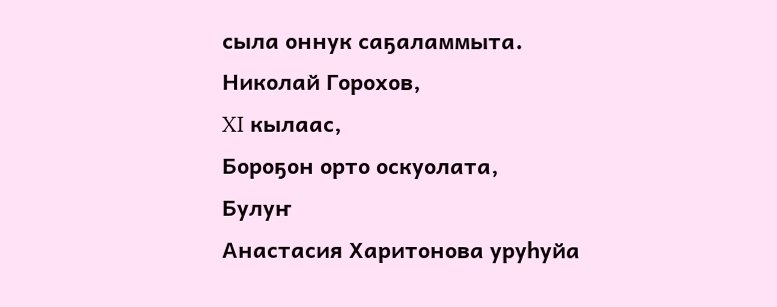сыла оннук саҕаламмыта.
Николай Горохов,
XI кылаас,
Бороҕон орто оскуолата,
Булуҥ
Анастасия Харитонова уруһуйа